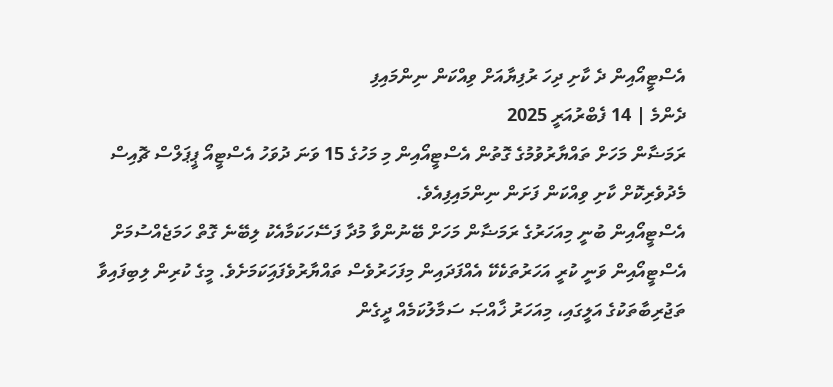އެސްޓީއޯއިން ދެ ކާށި ދިހަ ރުފިޔާއަށް ވިއްކަން ނިންމައިފި
ދެންމެ | 14 ފެބްރުއަރީ 2025
ރަމަޟާން މަހަށް ތައްޔާރުވުމުގެ ގޮތުން އެސްޓީއޯއިން މި މަހުގެ 15 ވަނަ ދުވަހު އެސްޓީއޯ ޕީޕަލްސް ޗޮއިސް މެދުވެރިކޮށް ކާށި ވިއްކަން ފަށަން ނިންމައިފިއެވެ.
އެސްޓީއޯއިން ބުނީ މިއަހަރުގެ ރަމަޟާން މަހަށް ބޭނުންވާ މުދާ ފަސޭހަކަމާއެކު ލިބޭނެ ގޮތް ހަމަޖެއްސުމަށް އެސްޓީއޯއިން ވަނީ ކުރީ އަހަރުތަކެކޭ އެއްފަދައިން މިފަހަރުވެސް ތައްޔާރުވެފައިަކަމަށެވެ. މީގެ ކުރިން ލިބިފައިވާ ތަޖުރިބާތަކުގެ އަލީގައި، މިއަހަރު ޚާއްޞަ ސަމާލުކަމެއް ދީގެން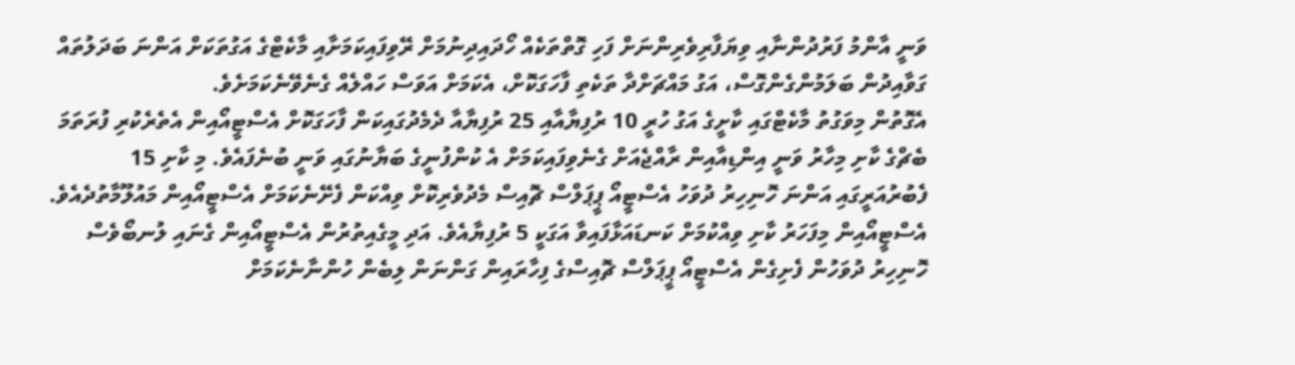ވަނީ އާންމު ފަރުދުންނާއި ވިޔަފާރިވެރިންނަށް ފަހި ގޮތްތަކެއް ހޯދައިދިނުމަށް ރޭވިފައިކަމަށާއި މާކެޓްގެ އަގުތަކަށް އަންނަ ބަދަލުތައް ގަވާއިދުން ބަލަމުންގެންގޮސް، އަގު މައްޗަށްދާ ތަކެތި ފާހަގަކޮށް، އެކަމަށް އަވަސް ހައްލެއް ގެނެވޭނެކަމަށެވެ.
އެގޮތުން މިވަގުތު މާކެޓްގައި ކާށީގެ އަގު ހުރީ 10 ރުފިޔާއާއި 25 ރުފިޔާއާ ދެމެދުގައިކަން ފާހަގަކޮށް އެސްޓީއޯއިން އެތެރެކުރި ފުރަތަމަ ބެޗްގެ ކާށި މިހާރު ވަނީ އިންޑިއާއިން ރާއްޖެއަށް ގެނެވިފައިކަމަށް އެ ކުންފުނީގެ ބަޔާނުގައި ވަނީ ބުނެފައެވެ. މި ކާށި 15 ފެބުރުއަރީގައި އަންނަ ހޮނިހިރު ދުވަހު އެސްޓީއޯ ޕީޕަލްސް ޗޮއިސް މެދުވެރިކޮށް ވިއްކަން ފެށޭނެކަމަށް އެސްޓީއޯއިން މައުލޫމާތުދެއެވެ. އެސްޓީއޯއިން މިފަހަރު ކާށި ވިއްކުމަށް ކަނޑައަޅާފައިވާ އަގަކީ 5 ރުފިޔާއެވެ. އަދި މީގެއިތުރުން އެސްޓީއޯއިން ގެނައި ލުނބޯވެސް ހޮނިހިރު ދުވަހުން ފެށިގެން އެސްޓީއޯ ޕީޕަލްސް ޗޮއިސްގެ ފިހާރައިން ގަންނަން ލިބެން ހުންނާނެކަމަށް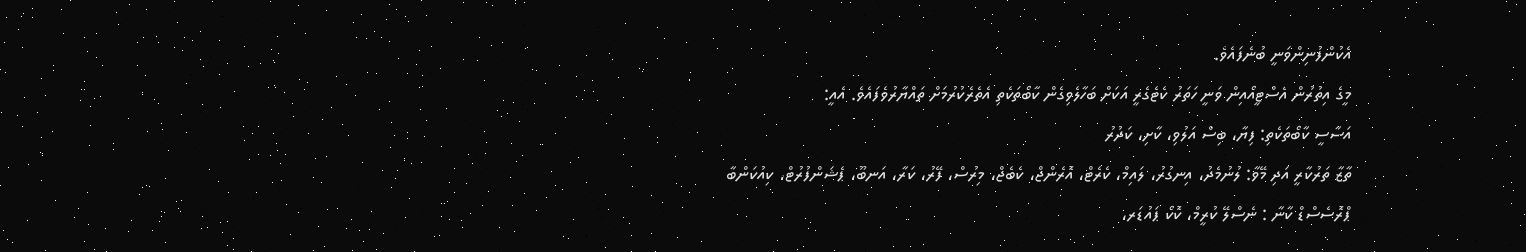އެކުންފުނިންވަނީ ބުނެފައެވެ.
މީގެ އިތުރުން އެސްޓީއޯއިން ވަނީ ހަތަރު ކެޓެގެރީ އަކަށް ބަހާލެވިގެން ކާބޯތަކެތި އެތެރެކުރުމަށް ތައްޔާރުވެފައެވެ. އެއީ:
އަސާސީ ކާބޯތަކެތި: ފިޔާ، ބިސް އަލުވި، ކާށި، ކަދުރު
ތާޒާ ތަރުކާރީ އަދި މޭވާ: ލުނުމެދު، އިނގުރު، ލައިމް، ކެރެޓް، އޮރެންޖް، ކެބެޖް، މިރުސް، ފޭރު، ކަރާ، އަނބޫ، ޕެޝަންފުރުޓް، ކިއުކަންބާ
ޕްރޮސެސްޑް ކާނާ : ނެސްލޭ ކުރީމް، ކޮކޯ ޕައުޑަރ،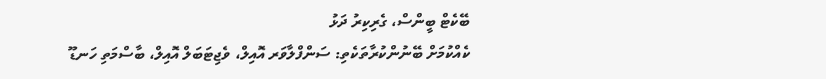ބޭކެޓް ބީންސް، ގެރިކިރު ދަޅު
ކެއްކުމަށް ބޭނުންކުރާތަކެތި: ސަންފްލާވަރ އޮއިލް، ވެޖިޓަބަލް އޮއިލް، ބާސްމަތި ހަނޑޫ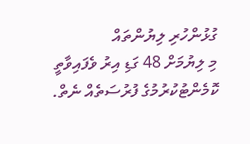ގުޅުންހުރި ލިޔުންތައް
މި ލިޔުމަށް 48 ގަޑި އިރު ވެފައިވާތީ ކޮމެންޓުކުރުމުގެ ފުރުސަތެއް ނެތް.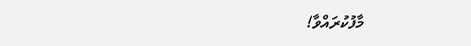މާފުކުރައްވާ!